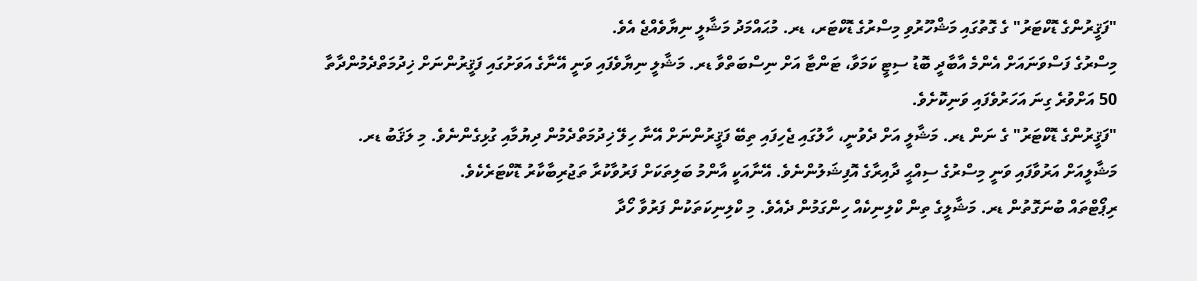"ފަޤީރުންގެ ޑޮކްޓަރު" ގެ ގޮތުގައި މަޝްހޫރުވި މިސްރުގެ ޑޮކްޓަރ، ޑރ. މުޙައްމަދު މަޝާލީ ނިޔާވެއްޖެ އެވެ.
މިސްރުގެ ފަސްވަނައަށް އެންމެ އާބާދީ ބޮޑު ސިޓީ ކަމަވާ، ޓަންޓާ އަށް ނިސްބަތްވާ ޑރ. މަޝާލީ ނިޔާވެފައި ވަނީ އޭނާގެ އަވަށުގައި ފަޤީރުންނަށް ޚިދުމަތްދެމުންދާތާ 50 އަށްވުރެ ގިނަ އަހަރުވެފައި ވަނިކޮށެވެ.
"ފަޤީރުންގެ ޑޮކްޓަރު" ގެ ނަން ޑރ. މަޝާލީ އަށް ދެވުނީ، ހާލުގައި ޖެހިފައި ތިބޭ ފަޤީރުންނަށް އޭނާ ހިލޭ ޚިދުމަތްދެމުން ދިޔުމާއި ގުޅިގެންނެވެ. މި ލަޤަބު ޑރ. މަޝާލީއަށް އަރުވާފައި ވަނީ މިސްރުގެ ސިއްޙީ ދާއިރާގެ އޮފިޝަލުންނެވެ. އޭނާއަކީ އާންމު ބަލިތަކަށް ފަރުވާކުރާ ތަޖުރިބާކާރު ޑޮކްޓަރެކެވެ.
ރިޕޯޓްތައް ބުނަގޮތުން ޑރ. މަޝާލީގެ ތިން ކްލިނިކެއް ހިންގަމުން ދެއެވެ. މި ކްލިނިކަތަކުން ފަރުވާ ހޯދާ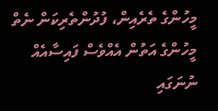މީހުންގެ ތެރެއިން، ފުދުންތެރިކަން ނެތް މީހުންގެ އަތުން އެއްވެސް ފައިސާއެއް ނުނަގައި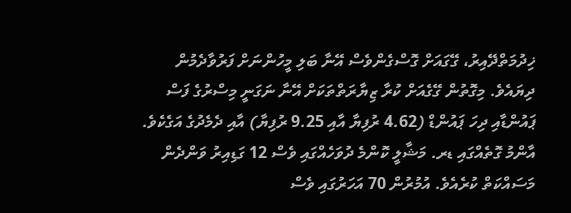ޚިދުމަތްދޭއިރު، ގޭގައަށް ގޮސްގެންވެސް އޭނާ ބަލި މީހުންނަށް ފަރުވާދެމުން ދިޔައެވެ. މިގޮތުން ގޭގެއަށް ކުރާ ޒިޔާރަތްތަކަށް އޭނާ ނަގަނީ މިސްރުގެ ފަސް ޕައުންޑާއި ދިހަ ޕައުންޑް (4.62 ރުފިޔާ އާއި 9.25 ރުފިޔާ) އާއި ދެމެދުގެ އަގެކެވެ.
އާންމު ގޮތެއްގައި ޑރ. މަޝާލީ ކޮންމެ ދުވަހެއްގައި ވެސް 12 ގަޑިއިރު ވަންދެން މަސައްކަތް ކުރެއެވެ. އުމުރުން 70 އަހަރުގައި ވެސް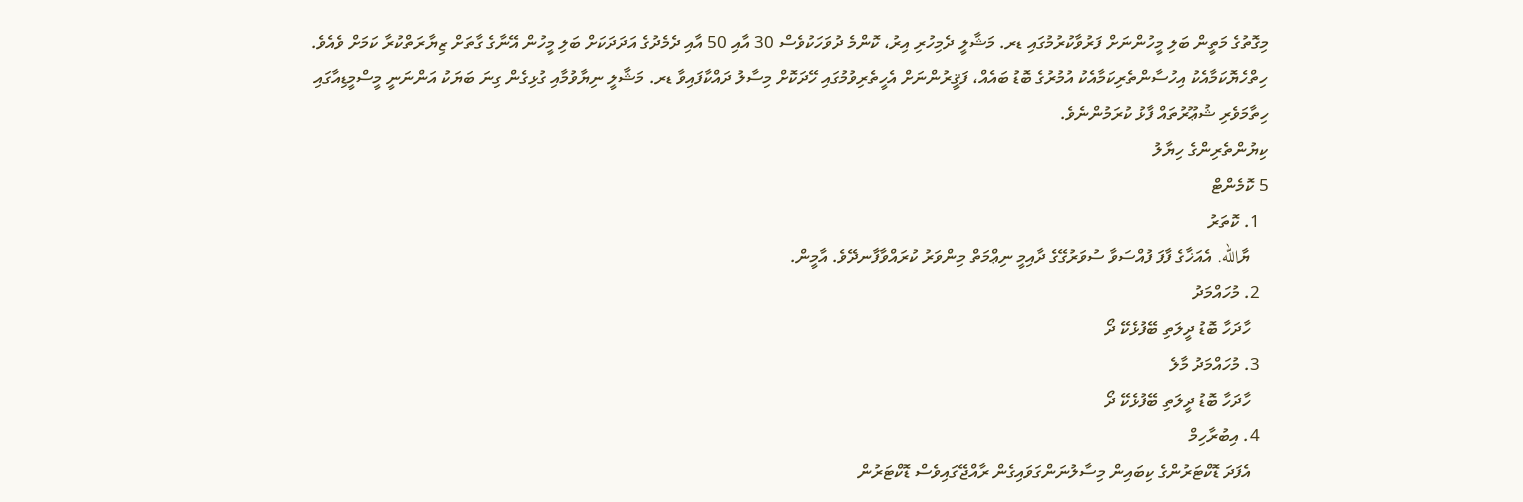މިގޮތުގެ މަތީން ބަލި މީހުންނަށް ފަރުވާކުރުމުގައި ޑރ. މަޝާލީ ދެމިހުރި އިރު، ކޮންމެ ދުވަހަކުވެސް 30 އާއި 50 އާއި ދެމެދުގެ އަދަދަކަށް ބަލި މީހުން އޭނާގެ ގާތަށް ޒިޔާރަތްކުރާ ކަމަށް ވެއެވެ.
ހިތްހެޔޮކަމާއެކު އިހުސާންތެރިކަމާއެކު އުމުރުގެ ބޮޑު ބައެއް، ފަޤީރުންނަށް އެހީތެރިވުމުގައި ހޭދަކޮށް މިސާލު ދައްކާފައިވާ ޑރ. މަޝާލީ ނިޔާވުމާއި ގުޅިގެން ގިނަ ބަޔަކު އަންނަނީ މީސްމީޑިއާގައި ހިތާމަވެރި ޝުޢޫރުތައް ފާޅު ކުރަމުންނެވެ.
ކިޔުންތެރިންގެ ހިޔާލު
5 ކޮމެންޓް
  1. ކޮތަރު
    ޔާالله. އެއަޚާގެ ފާފަ ފުއްސަވާ ސުވަރުގޭގެ ދާއިމީ ނިޢްމަތް މިންވަރު ކުރައްވާފާނދޭވެ. އާމީން.
  2. މުހައްމަދު
    ހާދަހާ ބޮޑު ދީލަތި ބޭފުޅެކޭ ދޯ
  3. މުހައްމަދު މާލެ
    ހާދަހާ ބޮޑު ދީލަތި ބޭފުޅެކޭ ދޯ
  4. އިބުރާހިމް
    އެފަދަ ޑޮކްޓަރުންގެ ކިބައިން މިސާލުނަންގަވައިގެން ރާއްޖޭގައިވެސް ޑޮކްޓަރުން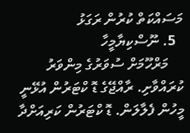މަސައްކަތް ކުރުން ރަގަޅު
  5. ނޫސްކިޔާމީހާ
    މަރްހޫމަށް ސުވަރުގެ މިންވަރު ކުރައްވާށި. ރާއްޖޭގެ ޑޮ ކްޓަރުން އުޅޭނީ މީހުން ފެލާލަން. ޑޮ ކްޓަރުން ކަރިއަށްދާ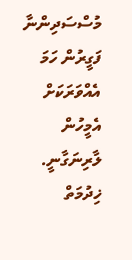މުސްސަދިންނާ ފަގީރުން ހަމަ އެއްވަރަކަށް އެމީހުން ލާރިނަގާނީ. ޚިދުމަތް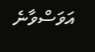އަވަސްވާނެ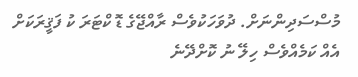މުސްސަދިންނަށް. ދުވަހަކުވެސް ރާއްޖޭގެ ޑޮ ކްޓަރަ ކު ފަޤީރަކަށް އެއް ކަމެއްވެސް ހިލޭ ނު ކޮށްދޭނެ